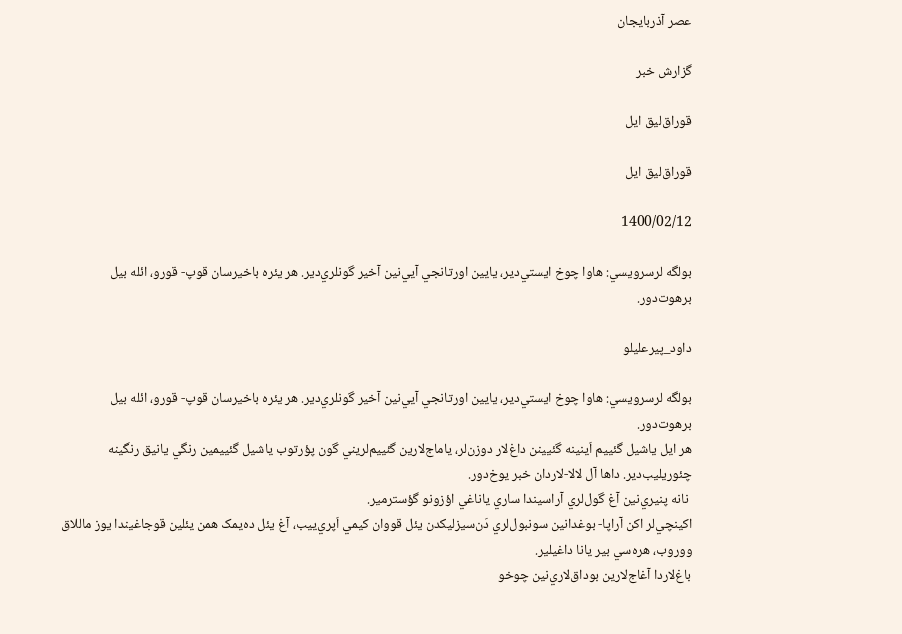عصر آذربایجان

گزارش خبر

قوراق‌ليق ايل

قوراق‌ليق ايل

1400/02/12

بولگه لرسرويسي: هاوا چوخ ايستي‌دير، يايين اورتانجي آيي‌نين آخير گونلري‌دير. هر يئره باخيرسان قوپ- قورو، ائله بيل برهوت‌دور.

داود_پيرعليلو

بولگه لرسرويسي: هاوا چوخ ايستي‌دير، يايين اورتانجي آيي‌نين آخير گونلري‌دير. هر يئره باخيرسان قوپ- قورو، ائله بيل برهوت‌دور.
هر ايل ياشيل گئييم اَينينه گئيينن داغ‌لار دوزن‌لر، ياماج‌لارين گئييم‌لريني گون پؤرتوب ياشيل گئييمين رنگي يانيق رنگينه چئوريليب‌دير. داها آل لالا-لاردان خبر يوخ‌دور.
 نانه پنيري‌نين آغ گول‌لري آراسيندا ساري ياناغي اؤزونو گؤسترمير.
اکينچي‌لر اکن آراپا- بوغدانين سونبول‌لري دَن‌سيزليکدن يئل قووان کيمي اَپري‌ييب، آغ يئل ده‌يمک همن يئلين قوجاغيندا يوز ماللاق ووروب، هره‌سي بير يانا داغيلير.
باغ‌لاردا آغاج‌لارين بوداق‌لاري‌نين چوخو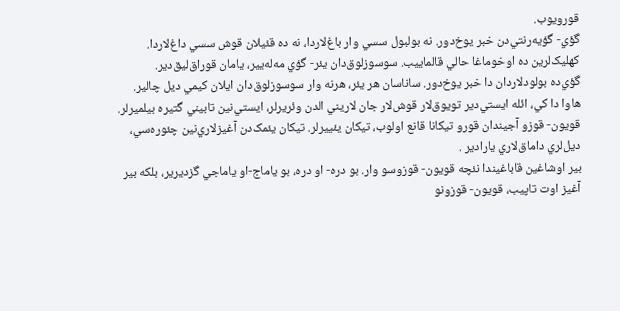قورويوب.
گؤي- گؤيه‌رنتي‌دن خبر يوخ‌دور. نه بولبول سسي وار باغ‌لاردا، نه ده قئيلان قوش سسي داغ‌لاردا.
کهليک‌لرين ده اوخوماغا حالي قالماييب. سوسوزلوق‌دان يئر- گؤي مه‌له‌يير، يامان قوراق‌ليق‌دير.
گؤي‌ده بولودلاردان دا خبر يوخ‌دور. ساناسان هر يئر، هرنه وار سوسوزلوق‌دان ايلان کيمي ديل چالير. هاوا دا کي، ائله ايستي‌دير تويوق‌لار قوش‌لار جان لاريني الدن وئريرلر، ايستي‌نين تابيني گتيره بيلميرلر. قويون- قوزو آجيندان قورو تيکانا قانع اولوب، تيکان يئييرلر. تيکان يئمک‌دن آغيزلاري‌نين چئوره‌سي، ديل‌لري داماق‌لاري يارادير .
بير اوشاغين قاباغيندا نئچه قويون- قوزوسو وار. بو دره- او دره، بو ياماج-او ياماجي گزديرير، بلکه بير آغيز اوت تاپيب، قويون- قوزونو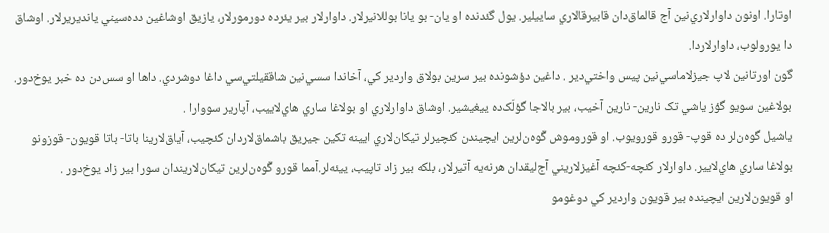اوتارا. اونون داوارلاري‌نين آج قالماق‌دان قابيرقالاري ساييلير. يول گئدنده او يان- بو يانا بوللانيرلار. داوارلار بير يئرده دورمورلار، يازيق اوشاغين دده‌سيني يانديريرلار. اوشاق دا يورولوب، داوارلاردا.
گون اورتانين لاپ جيزلاماسي‌نين پيس واختي‌دير . داغين دؤشونده بير سرين بولاق واردير کي، آخاندا سسي‌نين شاققيلتي‌سي داغا دوشردي. داها او سس‌دن ده خبر يوخ‌دور. بولاغين سويو گؤز ياشي تک نارين- نارين آخيب، بير بالاجا گؤلَک‌ده ييغيشير. اوشاق داوارلاري او بولاغا ساري هاي‌لاييب، آپارير سووارا .
ياشيل گوه‌ن‌لر ده قوپ- قورو قورويوب. او قوروموش گَوه‌ن‌لرين ايچيندن کئچيرلر تيکان‌لاري ايينه تکين جيريق باشماق‌لاردان کئچيب، آياق‌لارينا باتا- باتا قويون- قوزونو بولاغا ساري هاي‌لايير. داوارلار کئچه-کئچه آغيزلاريني آج‌ليقدان هرنه‌يه آتيرلار، بلکه بير زاد تاپيب، ييئه‌لر.آمما قورو گَوه‌ن‌لرين تيکان‌لاريندان سورا بير زاد يوخ‌دور .
او قويون‌لارين ايچينده بير قويون واردير کي دوغومو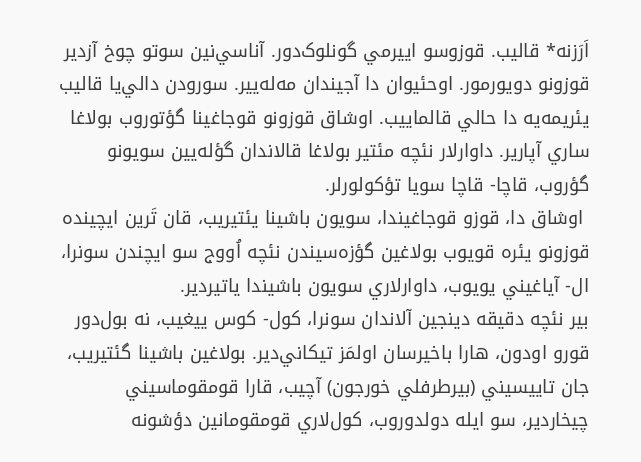اَرَزنه* قاليب. قوزوسو اييرمي گونلوک‌دور. آناسي‌نين سوتو چوخ آزدير  قوزونو دويورمور. اوحئيوان دا آجيندان مه‌له‌يير. سورودن دالي‌يا قاليب يئريمه‌يه دا حالي قالماييب. اوشاق قوزونو قوجاغينا گؤتوروب بولاغا ساري آپارير. داوارلار نئچه مئتير بولاغا قالاندان گؤله‌يين سويونو گؤروب، قاچا- قاچا سويا تؤکولورلر.
 اوشاق دا، قوزو قوجاغيندا، سويون باشينا يئتيريب، قان تَرين ايچينده قوزونو يئره قويوب بولاغين گؤزه‌سيندن نئچه اُووج سو ايچندن سونرا، ال- آياغيني يويوب، داوارلاري سويون باشيندا ياتيردير.
بير نئچه دقيقه دينجين آلاندان سونرا، کول- کوس ييغيب، نه بول‌دور قورو اودون، هارا باخيرسان اولمَز تيکاني‌دير. بولاغين باشينا گئتيريب، جان تاييسيني (بيرطرفلي خورجون) آچيب، قارا قومقوماسيني چيخاردير، سو ايله دولدوروب، کول‌لاري قومقومانين دؤشونه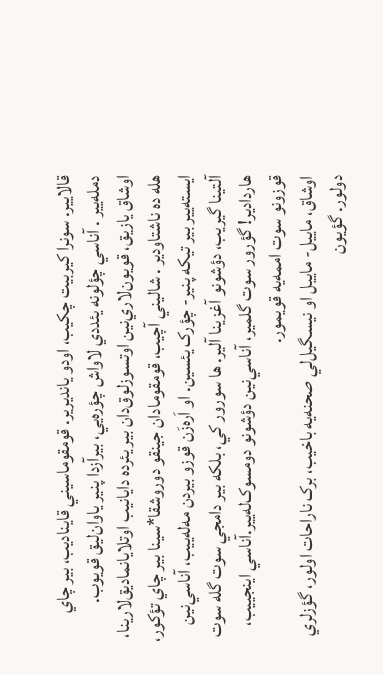قالايير. سونرا کيربيت چکيب، اودو يانديرير. قومقوماسيني قايناديب، بير چاي دمله‌يير . آناسي چؤلونه يئددي لاواش چؤره‌يي، بيرآزدا پنير ياوان‌ليق قويوب.
اوشاق يازيق، قويون‌لاري‌نين اوتسوزلوق‌دان بير يئرده دايانيب اوتلايانماديق‌لارينا، هله ده ناشتاودير . شاليني آچيب، قومقومادان جينقو دوروشقا*سينا بير چاي تؤکور، ايسته‌يير بير تيکه پنير- چؤرک يئسين. او اَره‌زَن قوزو بيردن مه‌له‌ييب، آناسي‌نين آلتينا گيريب، دؤشونو آغزينا آلير. ها سورور کي، بلکه بير دامجي سوت گله سوت هاردادير! گؤرور سوت گلمير، آناسي‌نين دؤشونو دومسوک‌له‌يير.آناسي اينجييب، قوزونو سوت اممه‌يه قويمور.
اوشاق، ماييل- ماييل او نيسگيل‌لي صحنه‌يه باخيب، برک ناراحات اولور، گؤزلري دولور. گؤيون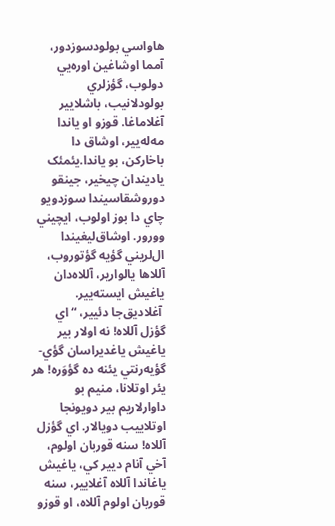هاواسي بولودسوزدور، آمما اوشاغين اوره‌يي دولوب، گؤزلري بولودلانيب، باشلايير آغلاماغا. قوزو او ياندا مه‌له‌يير، اوشاق دا باخارکن، بو ياندا.يئمئک ياديندان چيخير، جينقو دوروشقاسيندا سوزدويو چاي دا بوز اولوب، ايچيني وورور. اوشاق‌ليغيندا ال‌لريني گؤيه گؤتوروب، آللاها يالوارير، آللاه‌دان ياغيش ايسته‌يير.
 آغلاديق‌جا دئيير، “اي گؤزل آللاه! نه اولار بير ياغيش ياغديراسان گؤي- گؤيه‌رنتي يئنه ده گؤوَره! هر يئر اوتلانا، منيم بو داوارلاريم بير دويونجا اوتلاييب دويالار. اي گؤزل آللاه! سنه قوربان اولوم، آخي آنام ديير کي، ياغيش ياغاندا آللاه آغلايير، سنه قوربان اولوم آللاه، او قوزو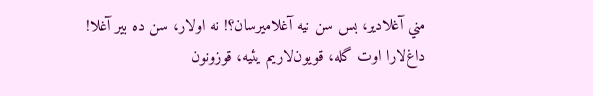مني آغلادير، بس سن نيه آغلاميرسان؟! نه اولار، سن ده بير آغلا!
داغ‌لارا اوت گله، قويون‌لاريم يئيه، قوزونون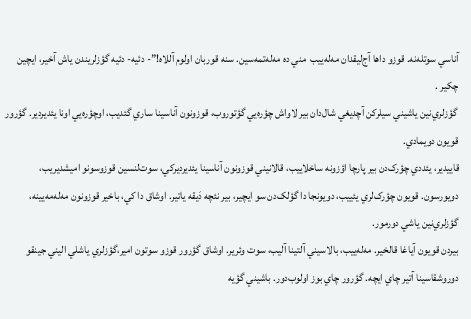آناسي سوتله‌نه. قوزو داها آج‌ليقدان مه‌له‌ييب  مني ده مه‌له‌تمه‌سين. سنه قوربان اولوم آللاه!”- دئيه- دئيه گؤزلريندن ياش آخير، ايچين چکير .
 گؤزلري‌نين ياشيني سيلرکن آچديغي شال‌دان بير لاواش چؤره‌يي گؤتوروب، قوزونون آناسينا ساري گئديب، اوچؤره‌يي اونا يئديردير. گؤرور قويون دويمادي.
قاييدير، يئددي چؤرک‌دن بير پارچا اؤزونه ساخلاييب، قالانيني قوزونون آناسينا يئديرديرکي، سوت‌لنسين قوزوسونو اميشديريب، دويورسون. قويون چؤرک‌لري يئييب، دويونجا دا گؤلک‌دن سو ايچير، بير نئچه دَيقه ياتير. اوشاق دا کي، باخير قوزونون مه‌له‌مه‌يينه، گؤزلري‌نين ياشي دورمور.
بيردن قويون آياغا قالخير. مه‌له‌ييب، بالاسيني آلتينا آليب، سوت وئرير. اوشاق گؤرور قوزو سوتون امير،گؤزلري ياشلي اليني جينقو دوروشقاسينا آتير چاي ايچه. گؤرور چاي بوز اولوب‌دور. باشيني گؤيه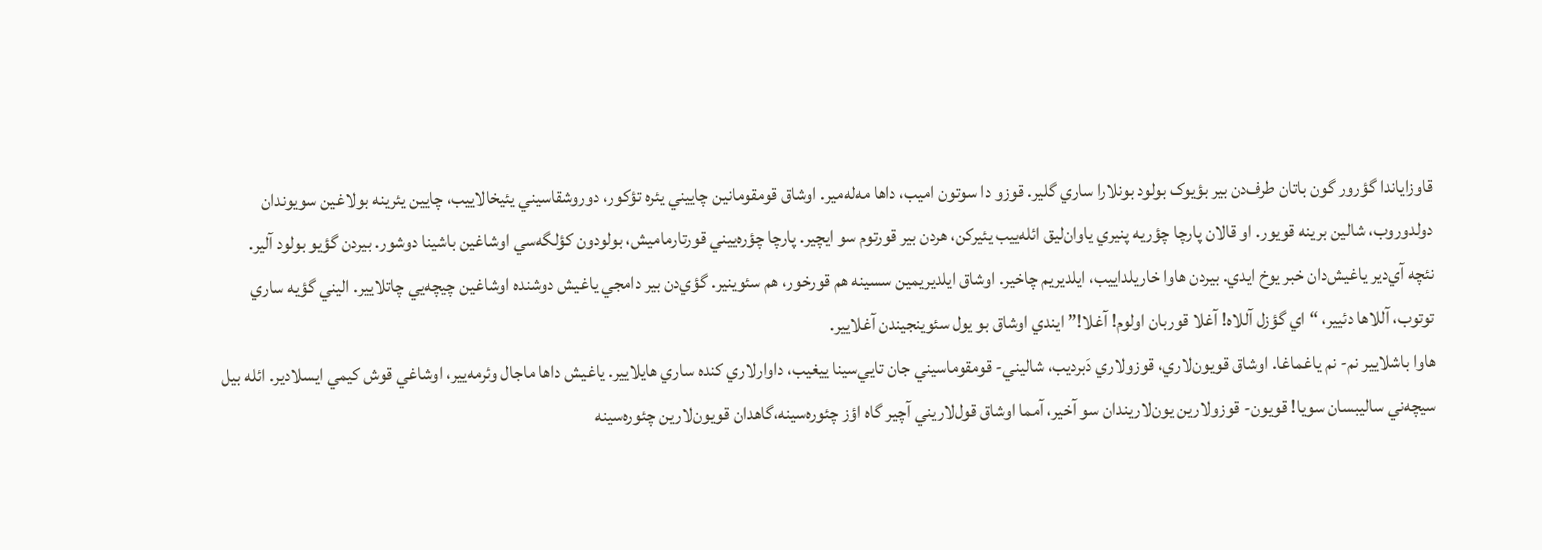قاوزاياندا گؤرور گون باتان طرف‌دن بير بؤيوک بولود بونلارا ساري گلير. قوزو دا سوتون اميب، داها مه‌له‌مير. اوشاق قومقومانين چاييني يئره تؤکور، دوروشقاسيني يئيخالاييب، چايين يئرينه بولاغين سويوندان دولدوروب، شالين برينه قويور. او قالان پارچا چؤريه پنيري ياوان‌ليق ائله‌ييب يئيرکن، هردن بير قورتوم سو ايچير. پارچا چؤره‌ييني قورتارماميش، بولودون کؤلگه‌سي اوشاغين باشينا دوشور. بيردن گؤيو بولود آلير.
نئچه آي‌دير ياغيش‌دان خبر يوخ ايدي. بيردن هاوا خاريلداييب، ايلديريم چاخير. اوشاق ايلديريمين سسينه هم قورخور، هم سئوينير. گؤي‌دن بير دامجي ياغيش دوشنده اوشاغين چيچه‌يي چاتلايير. اليني گؤيه ساري توتوب، آللاها دئيير، “اي گؤزل آللاه! آغلا قوربان اولوم! آغلا!” ايندي اوشاق بو يول سئوينجيندن آغلايير.
هاوا باشلايير نم- نم ياغماغا. اوشاق قويون‌لاري، قوزولاري دَبرديب، شاليني- قومقوماسيني جان تايي‌سينا ييغيب، داوارلاري کنده ساري هايلايير. ياغيش داها ماجال وئرمه‌يير، اوشاغي قوش کيمي ايسلادير. ائله بيل سيچه‌ني ساليبسان سويا! قويون‌- قوزولارين يون‌لاريندان سو آخير، آمما اوشاق قول‌لاريني آچير گاه اؤز چئوره‌سينه،گاهدان قويون‌لارين چئوره‌سينه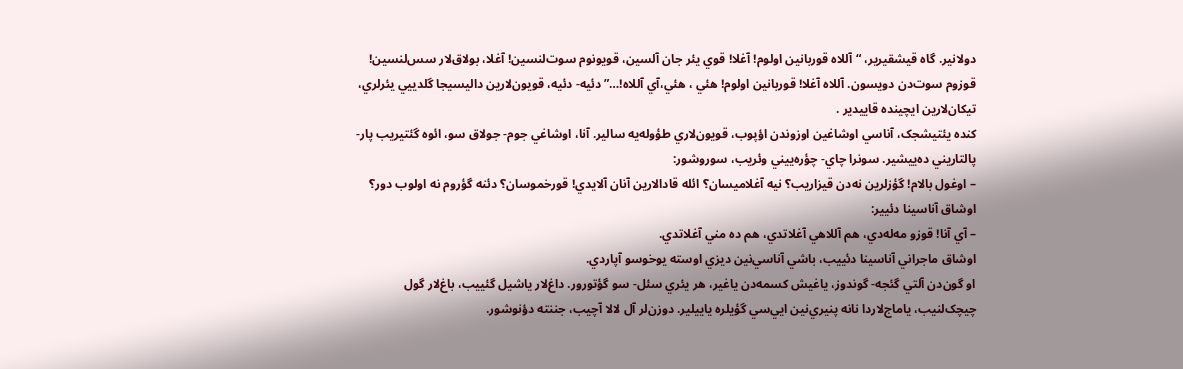دولانير. گاه قيشقيرير، “آللاه قوربانين اولوم! آغلا! قوي يئر جان آلسين، قويونوم سوت‌لنسين! آغلا، بولاق‌لار سس‌لنسين! قوزوم سوت‌دن دويسون. آللاه آغلا! قوربانين اولوم! هئي ، هئي،آي آللاه!…” دئيه- دئيه، قويون‌لارين داليسيجا گلدييي يئرلري، تيکان‌لارين ايچينده قاييدير .
کنده يئتيشجک، آناسي اوشاغين اوزوندن اؤپوب، قويون‌لاري طؤوله‌يه سالير. آنا، اوشاغي جوم- جولاق سو، ائوه گئتيريب پار- پالتاريني ده‌ييشير. سونرا چاي- چؤره‌ييني وئريب، سوروشور:
– اوغول بالام! گؤزلرين نه‌دن قيزاريب؟ نيه آغلاميسان؟ ائله قادالارين آنان آلايدي! قورخموسان؟ دئنه گؤروم نه اولوب دور؟
اوشاق آناسينا دئيير:
– آي آنا! قوزو مه‌له‌دي، هم آللاهي آغلاتدي، هم ده مني آغلاتدي.
اوشاق ماجراني آناسينا دئييب، باشي آناسي‌نين ديزي اوسته يوخوسو آپاردي.
او گون‌دن آلتي گئجه- گوندوز، ياغيش کسمه‌دن ياغير، هر يئري سئل- سو گؤتورور. داغ‌لار ياشيل گئييب، باغ‌لار گول چيچک‌لنيب، ياماج‌لاردا نانه پنيري‌نين ايي‌سي گؤيلره ياييلير. دوزن‌لر آل لالا آچيب، جننته دؤنوشور.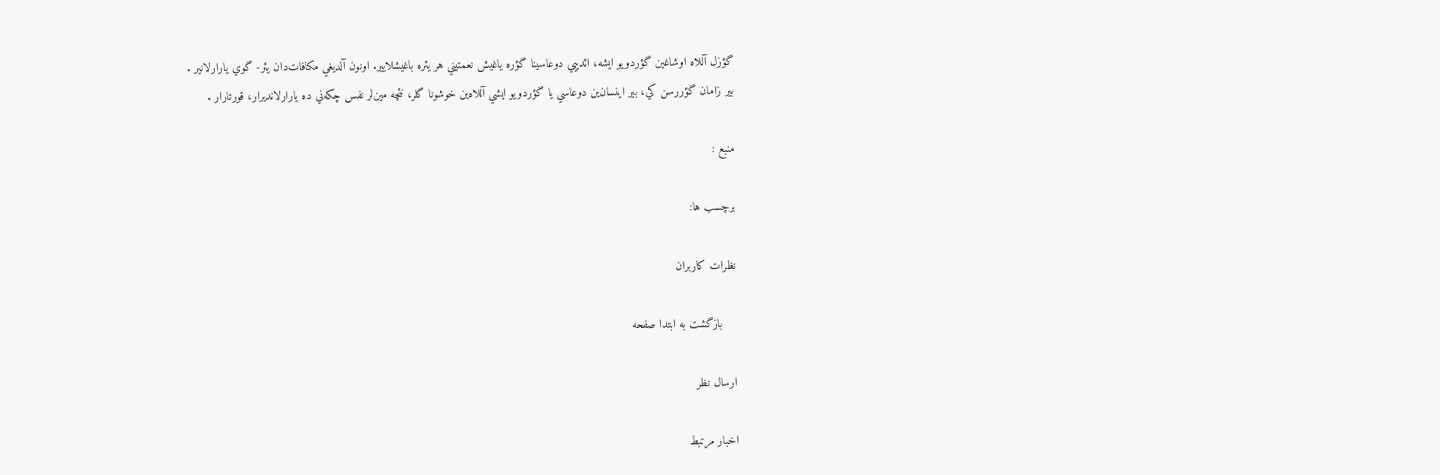گؤزل آللاه اوشاغين گؤردويو ايشه، ائدييي دوعاسينا گؤره ياغيش نعمتيني هر يئره باغيشلايير. اونون آلديغي مکافات‌‌دان يئر- گوي يارارلانير .
بير زامان گؤررسن کي، بير اينسان‌ين دوعاسي يا گؤردويو ايشي آللاه‌ين خوشونا گلر، نئچه مين‌لر نفس چکه‌ني ده يارارلانديرار، قورتارار .

منبع :

برچسب ها:

نظرات کاربران

    بازگشت به ابتدا صفحه

ارسال نظر

اخبار مرتبط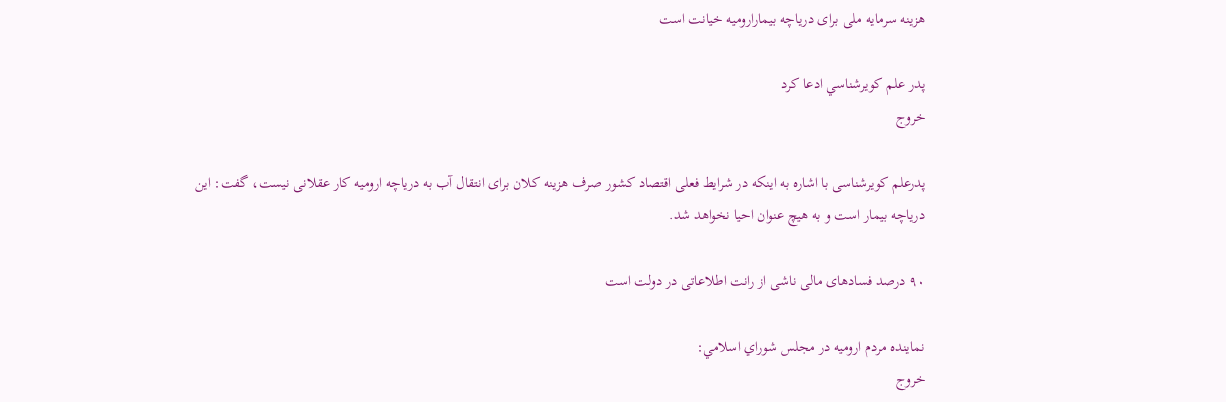هزینه سرمایه ملی برای دریاچه ‌بیمارارومیه خیانت است

پدر علم کويرشناسي ادعا كرد
خروج

پدرعلم کویرشناسی با اشاره به اینکه در شرایط فعلی اقتصاد کشور صرف هزینه کلان برای انتقال آب به دریاچه ارومیه کار عقلانی نیست، گفت: این دریاچه بیمار است و به هیچ عنوان احیا نخواهد شد.

۹۰ درصد فسادهای مالی ناشی از رانت اطلاعاتی در دولت است

نماينده مردم اروميه در مجلس شوراي اسلامي:
خروج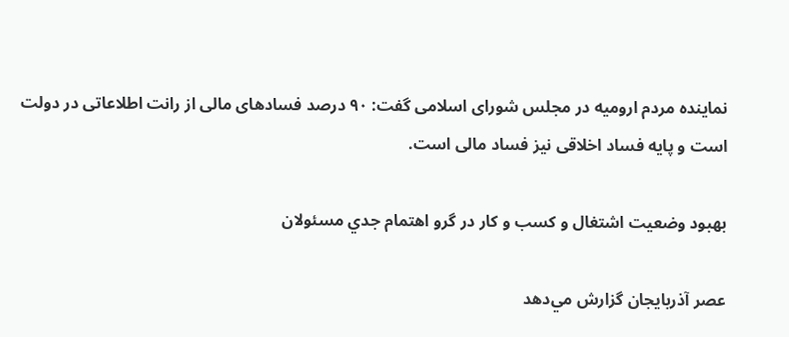نماینده مردم ارومیه در مجلس شورای اسلامی گفت: ۹۰ درصد فسادهای مالی از رانت اطلاعاتی در دولت است و پایه فساد اخلاقی نیز فساد مالی است.

بهبود وضعيت اشتغال و کسب و کار در گرو اهتمام جدي مسئولان

عصر آذربایجان گزارش مي‌دهد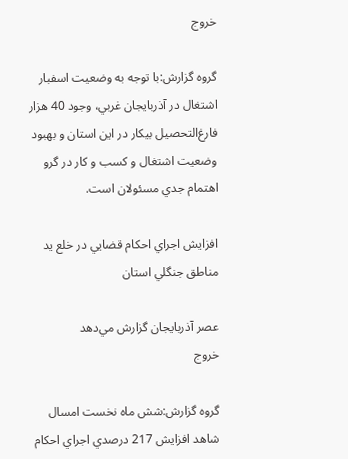خروج

گروه گزارش:با توجه به وضعيت اسفبار اشتغال در آذربايجان غربي، وجود 40 هزار فارغ‌التحصيل بيکار در اين استان و بهبود وضعيت اشتغال و کسب و کار در گرو اهتمام جدي مسئولان است.

افزايش اجراي احکام قضايي در خلع يد مناطق جنگلي استان

عصر آذربایجان گزارش مي‌دهد
خروج

گروه گزارش:شش ماه نخست امسال شاهد افزايش 217 درصدي اجراي احکام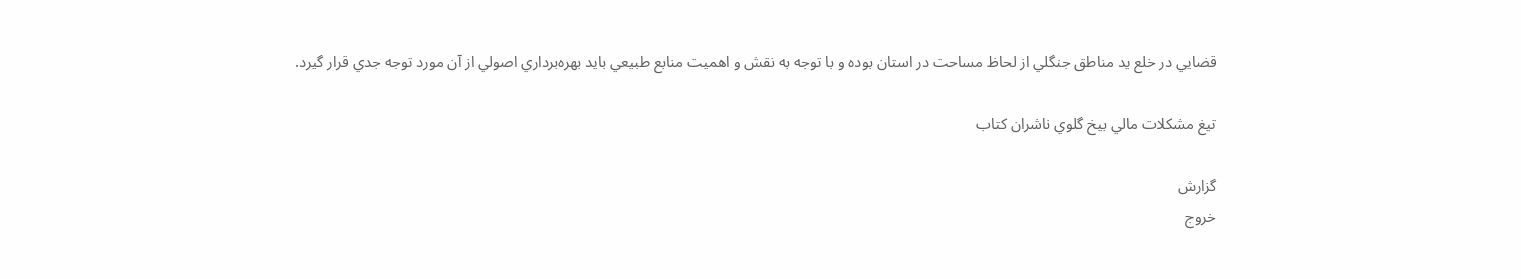قضايي در خلع يد مناطق جنگلي از لحاظ مساحت در استان بوده و با توجه به نقش و اهميت منابع طبيعي بايد بهره‌برداري اصولي از آن مورد توجه جدي قرار گيرد.

تيغ مشکلات مالي بيخ‌ گلوي ناشران کتاب

گزارش
خروج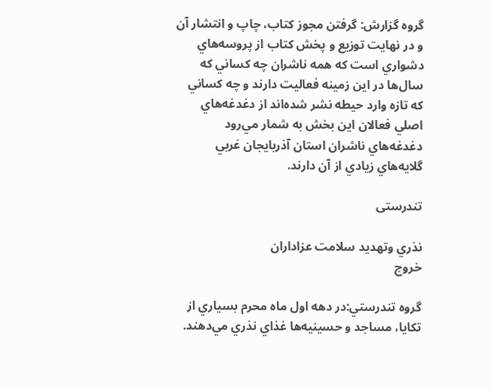گروه گزارش: گرفتن مجوز کتاب، چاپ و انتشار آن و در ‌‌نهايت توزيع و پخش کتاب از پروسه‌هاي دشواري است که همه ناشران چه کساني که سال‌ها در اين زمينه فعاليت دارند و چه کساني که تازه وارد حيطه نشر شده‌اند از دغدغه‌هاي اصلي فعالان اين بخش به شمار مي‌رود دغدغه‌هاي ناشران استان آذربايجان غربي گلايه‌هاي زيادي از آن دارند.

تندرستی

نذري وتهديد سلامت عزاداران
خروج

گروه تندرستي:در دهه اول ماه محرم بسياري از تكايا، مساجد و حسينيه‌ها غذاي نذري مي‌دهند.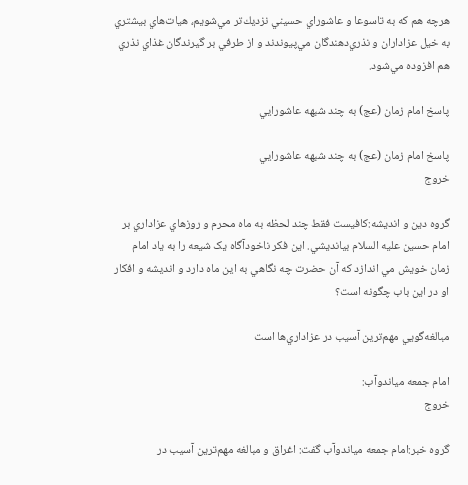هرچه هم كه به تاسوعا و عاشوراي حسيني نزديك‌تر مي‌شويم، هيات‌هاي بيشتري به خيل عزاداران و نذري‌دهندگان مي‌پيوندند و از طرفي بر گيرندگان غذاي نذري هم افزوده مي‌شود.

پاسخ امام زمان (عج) به چند شبهه عاشورايي

پاسخ امام زمان (عج) به چند شبهه عاشورايي
خروج

گروه دين و انديشه:کافيست فقط چند لحظه به ماه محرم و روزهاي عزاداري بر امام حسين عليه السلام بيانديشي. اين فکر ناخودآگاه يک شيعه را به ياد امام زمان خويش مي اندازد که آن حضرت چه نگاهي به اين ماه دارد و انديشه و افکار او در اين باب چگونه است؟

مبالغه‌گويي مهم‌ترين آسيب در عزاداري‌ها است

امام جمعه مياندوآب:
خروج

گروه خبر:امام جمعه مياندوآب گفت: اغراق و مبالغه مهم‌ترين آسيب در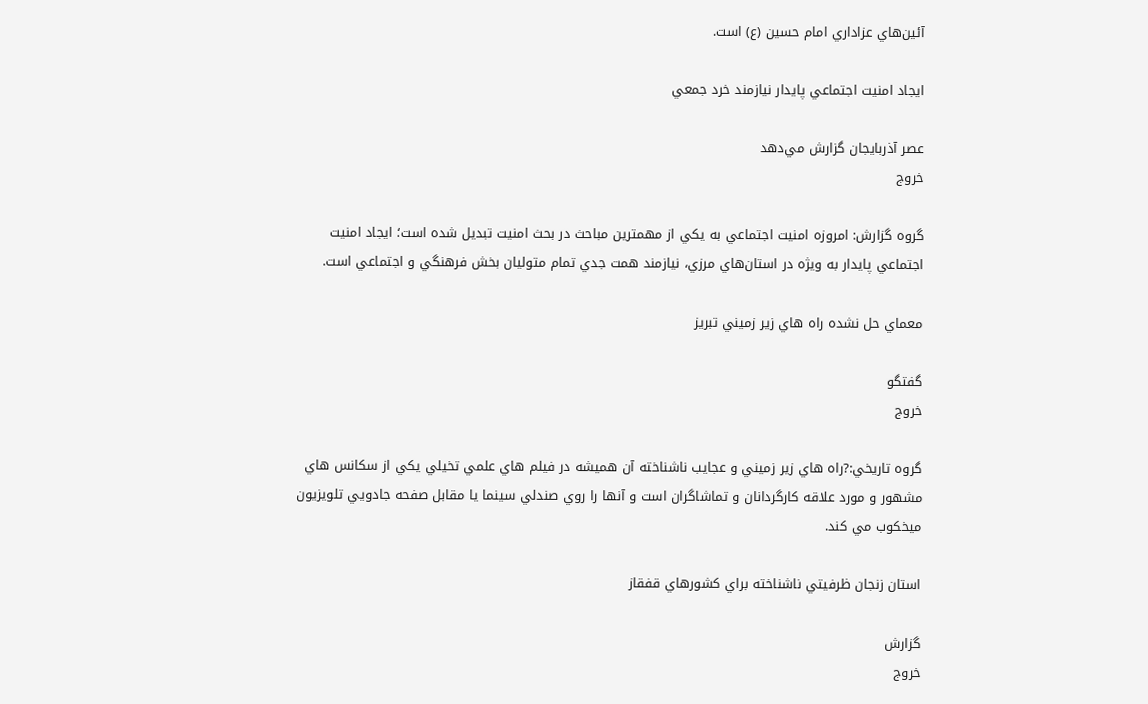آئين‌‌هاي عزاداري امام حسين (ع) است.

ايجاد امنيت اجتماعي پايدار نيازمند خرد جمعي

عصر آذربايجان گزارش مي‌دهد
خروج

گروه گزارش: امروزه امنيت اجتماعي به يکي از مهمترين مباحث در بحث امنيت تبديل شده است؛ ايجاد امنيت اجتماعي پايدار به ويژه در استان‌هاي مرزي، نيازمند همت جدي تمام متوليان بخش فرهنگي و اجتماعي است.

معماي حل نشده راه هاي زير زميني تبريز

گفتگو
خروج

گروه تاريخي:?راه هاي زير زميني و عجايب ناشناخته آن هميشه در فيلم هاي علمي تخيلي يکي از سکانس هاي مشهور و مورد علاقه کارگردانان و تماشاگران است و آنها را روي صندلي سينما يا مقابل صفحه جادويي تلويزيون ميخکوب مي کند.

استان زنجان ظرفيتي ناشناخته براي کشورهاي قفقاز

گزارش
خروج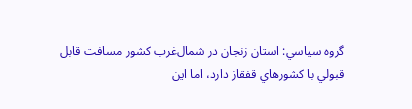گروه سياسي: استان زنجان در شمال‌غرب کشور مسافت قابل قبولي با کشورهاي قفقاز دارد، اما اين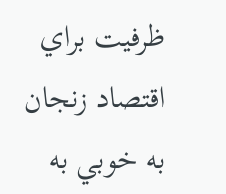ظرفيت براي اقتصاد زنجان به خوبي به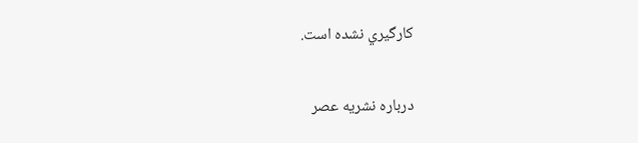کارگيري نشده است.

درباره نشریه عصر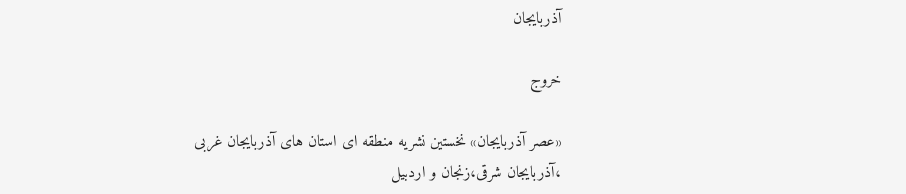آذربایجان

خروج

«عصر آذربایجان» نخستین نشریه منطقه ای استان های آذربایجان غربی ،آذربایجان شرقی،زنجان و اردبیل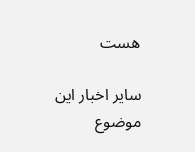هست

سایر اخبار این موضوع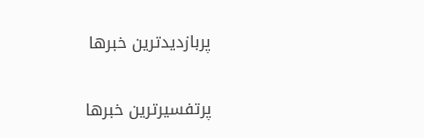پربازدیدترین خبرها

پرتفسیرترین خبرها